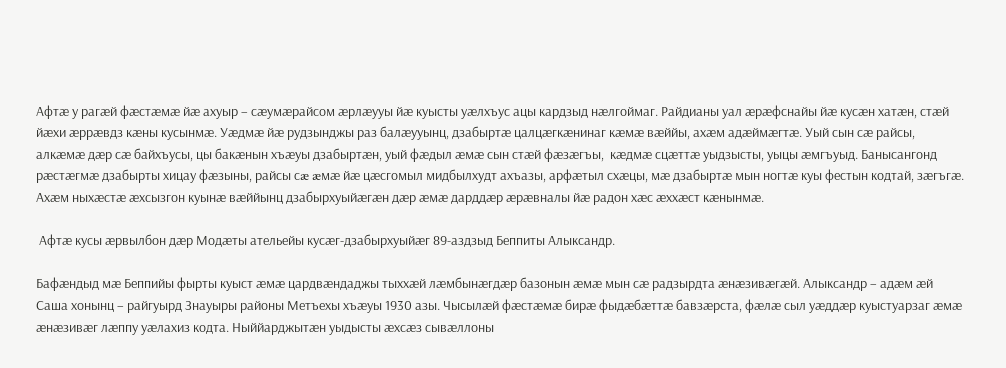Афтӕ у рагӕй фӕстӕмӕ йӕ ахуыр – сӕумӕрайсом ӕрлӕууы йӕ куысты уӕлхъус ацы кардзыд нӕлгоймаг. Райдианы уал æрæфснайы йӕ кусӕн хатӕн, стӕй йæхи æррæвдз кæны кусынмæ. Уӕдмӕ йӕ рудзынджы раз балæууынц, дзабыртæ цалцæгкæнинаг кæмæ вæййы, ахæм адæймæгтæ. Уый сын сæ райсы, алкæмæ дæр сæ байхъусы, цы бакæнын хъæуы дзабыртæн, уый фæдыл æмæ сын стæй фæзæгъы,  кӕдмӕ сцӕттӕ уыдзысты, уыцы æмгъуыд. Банысангонд рӕстӕгмӕ дзабырты хицау фæзыны, райсы сæ æмæ йӕ цӕсгомыл мидбылхудт ахъазы, арфӕтыл схӕцы, мӕ дзабыртӕ мын ногтӕ куы фестын кодтай, зӕгъгӕ. Ахæм ныхӕстӕ ӕхсызгон куынӕ вæййынц дзабырхуыйӕгӕн дӕр ӕмӕ дарддӕр ӕрӕвналы йӕ радон хӕс ӕххӕст кӕнынмӕ.

 Афтӕ кусы ӕрвылбон дӕр Модӕты ательейы кусæг-дзабырхуыйæг 89-аздзыд Беппиты Алыксандр.

Бафӕндыд мӕ Беппийы фырты куыст ӕмӕ цардвӕндаджы тыххӕй лæмбынæгдæр базонын ӕмӕ мын сӕ радзырдта ӕнӕзивӕгӕй. Алыксандр – адӕм æй Саша хонынц – райгуырд Знауыры районы Метъехы хъӕуы 1930 азы. Чысылӕй фӕстӕмӕ бирӕ фыдӕбӕттӕ бавзӕрста, фӕлӕ сыл уӕддӕр куыстуарзаг ӕмӕ ӕнӕзивӕг лӕппу уӕлахиз кодта. Ныййарджытӕн уыдысты ӕхсӕз сывӕллоны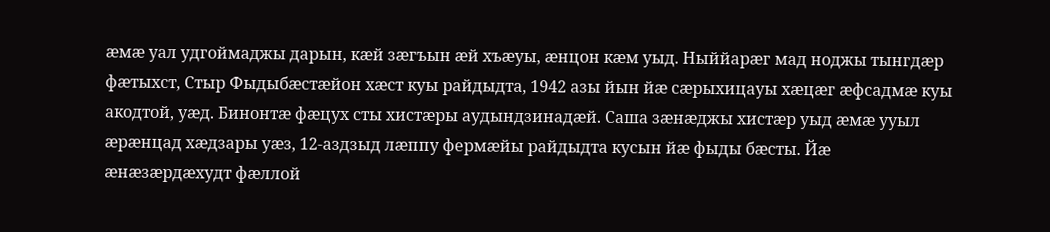ӕмӕ уал удгоймаджы дарын, кӕй зӕгъын ӕй хъӕуы, ӕнцон кӕм уыд. Ныййарӕг мад ноджы тынгдӕр фӕтыхст, Стыр Фыдыбӕстӕйон хӕст куы райдыдта, 1942 азы йын йӕ сӕрыхицауы хӕцӕг ӕфсадмӕ куы акодтой, уӕд. Бинонтӕ фӕцух сты хистӕры аудындзинадӕй. Саша зӕнӕджы хистӕр уыд ӕмӕ ууыл ӕрӕнцад хӕдзары уӕз, 12-аздзыд лӕппу фермӕйы райдыдта кусын йӕ фыды бӕсты. Йӕ ӕнӕзӕрдӕхудт фӕллой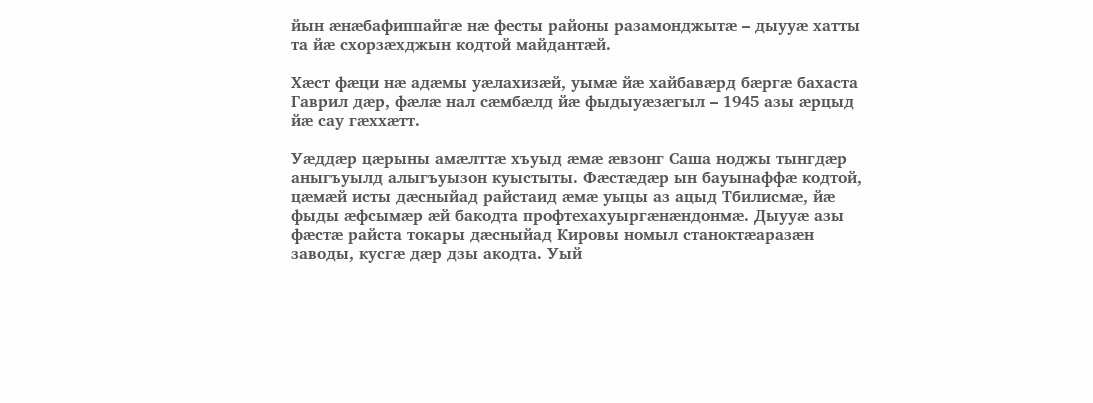йын ӕнӕбафиппайгӕ нӕ фесты районы разамонджытӕ – дыууӕ хатты та йӕ схорзӕхджын кодтой майдантӕй.

Хӕст фӕци нӕ адӕмы уӕлахизӕй, уымӕ йӕ хайбавӕрд бӕргӕ бахаста Гаврил дӕр, фӕлӕ нал сӕмбӕлд йӕ фыдыуӕзӕгыл – 1945 азы ӕрцыд йӕ сау гӕххӕтт.

Уӕддӕр цӕрыны амӕлттӕ хъуыд ӕмӕ ӕвзонг Саша ноджы тынгдæр аныгъуылд алыгъуызон куыстыты. Фӕстӕдӕр ын бауынаффӕ кодтой, цӕмӕй исты дӕсныйад райстаид ӕмӕ уыцы аз ацыд Тбилисмӕ, йӕ фыды ӕфсымӕр ӕй бакодта профтехахуыргӕнӕндонмӕ. Дыууӕ азы фæстæ райста токары дӕсныйад Кировы номыл станоктӕаразӕн заводы, кусгӕ дӕр дзы акодта. Уый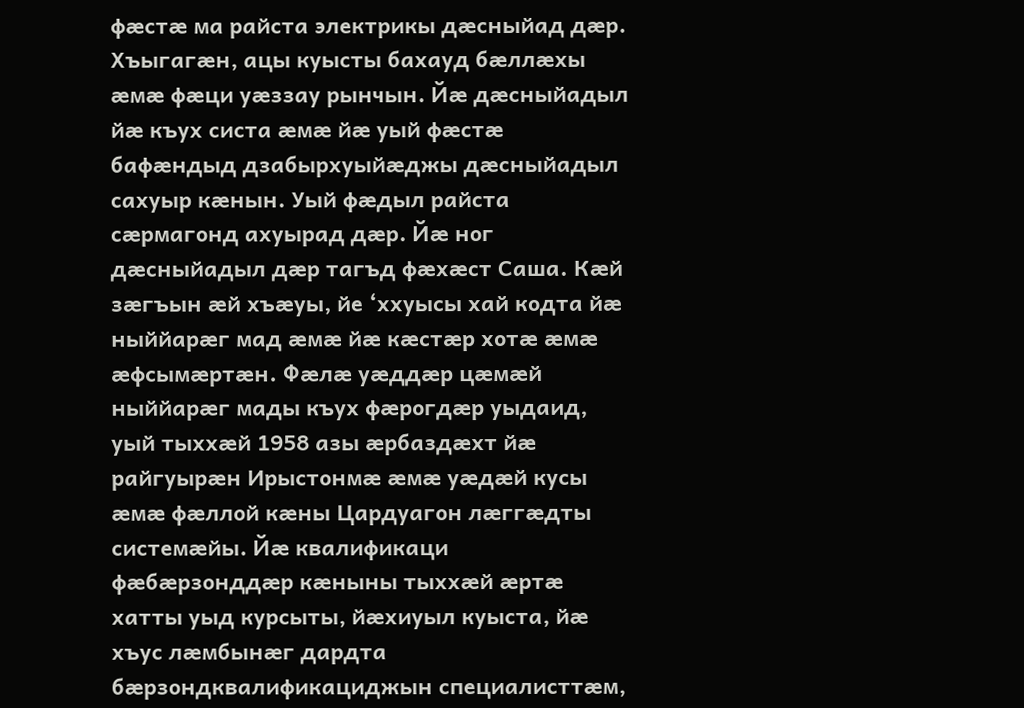фӕстӕ ма райста электрикы дӕсныйад дӕр. Хъыгагӕн, ацы куысты бахауд бӕллӕхы ӕмӕ фӕци уӕззау рынчын. Йӕ дӕсныйадыл йӕ къух систа ӕмӕ йӕ уый фӕстӕ бафӕндыд дзабырхуыйӕджы дӕсныйадыл сахуыр кӕнын. Уый фæдыл райста сæрмагонд ахуырад дæр. Йæ ног дæсныйадыл дæр тагъд фæхæст Саша. Кӕй зӕгъын ӕй хъӕуы, йе ‘ххуысы хай кодта йӕ ныййарӕг мад ӕмӕ йӕ кӕстӕр хотӕ ӕмӕ ӕфсымӕртӕн. Фӕлӕ уӕддӕр цӕмӕй ныййарӕг мады къух фӕрогдӕр уыдаид, уый тыххӕй 1958 азы ӕрбаздӕхт йӕ райгуырӕн Ирыстонмӕ ӕмӕ уӕдӕй кусы ӕмӕ фӕллой кӕны Цардуагон лӕггӕдты системӕйы. Йӕ квалификаци фӕбӕрзонддӕр кӕныны тыххӕй ӕртӕ хатты уыд курсыты, йӕхиуыл куыста, йӕ хъус лӕмбынӕг дардта бӕрзондквалификациджын специалисттӕм,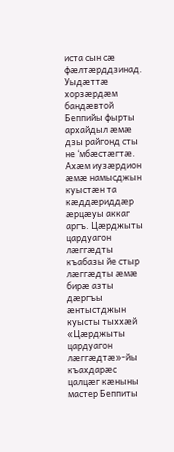иста сын сӕ фӕлтӕрддзинад. Уыдӕттӕ хорзӕрдӕм бандӕвтой Беппийы фырты архайдыл ӕмӕ дзы райгонд сты не ‘мбӕстӕгтӕ. Ахӕм иузӕрдион ӕмӕ намысджын куыстӕн та кӕддӕриддӕр ӕрцӕуы аккаг аргъ. Цӕрджыты цардуагон лӕггӕдты къабазы йе стыр лӕггӕдты ӕмӕ бирӕ азты дӕргъы ӕнтыстджын куысты тыххӕй «Цӕрджыты цардуагон лӕггӕдтӕ»-йы къахдарӕс цалцӕг кӕныны мастер Беппиты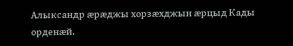Алыксандр ӕрӕджы хорзӕхджын ӕрцыд Кады орденӕй.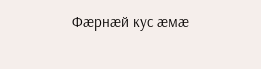Фӕрнӕй кус ӕмӕ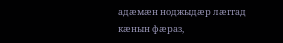адӕмӕн ноджыдӕр лӕггад кӕнын фӕраз,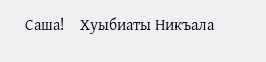Саша!    Хуыбиаты Никъала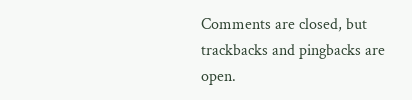Comments are closed, but trackbacks and pingbacks are open.